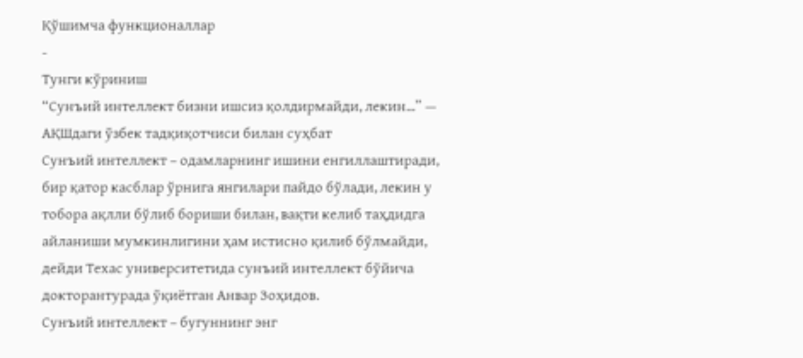Қўшимча функционаллар
-
Тунги кўриниш
“Сунъий интеллект бизни ишсиз қолдирмайди, лекин...” — АҚШдаги ўзбек тадқиқотчиси билан суҳбат
Сунъий интеллект – одамларнинг ишини енгиллаштиради, бир қатор касблар ўрнига янгилари пайдо бўлади, лекин у тобора ақлли бўлиб бориши билан, вақти келиб таҳдидга айланиши мумкинлигини ҳам истисно қилиб бўлмайди, дейди Техас университетида сунъий интеллект бўйича докторантурада ўқиётган Анвар Зоҳидов.
Сунъий интеллект – бугуннинг энг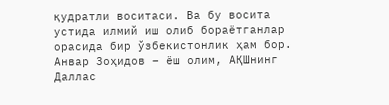қудратли воситаси. Ва бу восита устида илмий иш олиб бораётганлар орасида бир ўзбекистонлик ҳам бор. Анвар Зоҳидов – ёш олим, АҚШнинг Даллас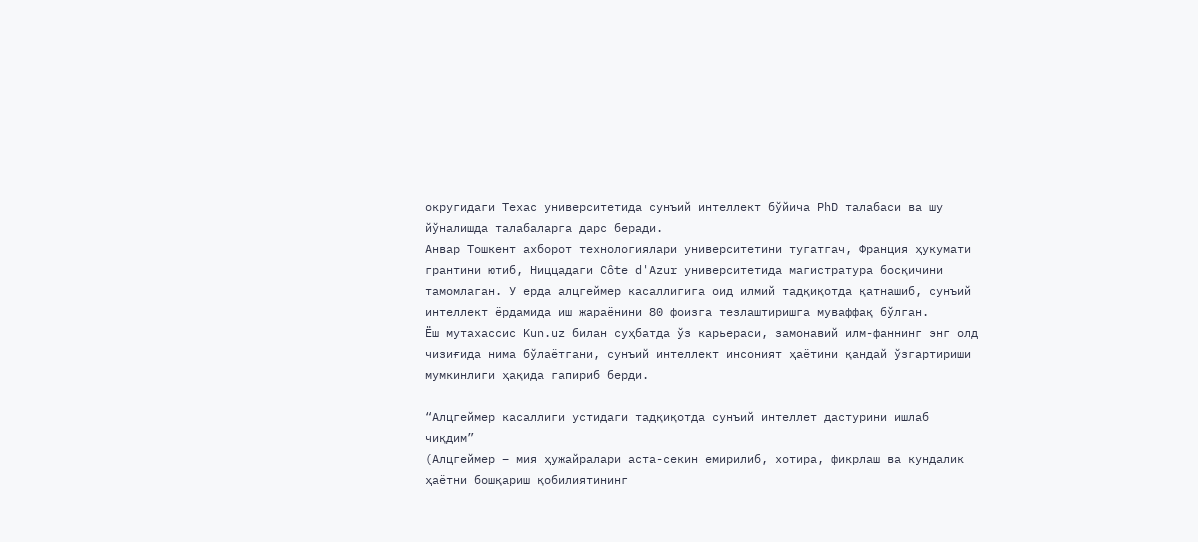округидаги Техас университетида сунъий интеллект бўйича PhD талабаси ва шу йўналишда талабаларга дарс беради.
Анвар Тошкент ахборот технологиялари университетини тугатгач, Франция ҳукумати грантини ютиб, Ниццадаги Côte d'Azur университетида магистратура босқичини тамомлаган. У ерда алцгеймер касаллигига оид илмий тадқиқотда қатнашиб, сунъий интеллект ёрдамида иш жараёнини 80 фоизга тезлаштиришга муваффақ бўлган.
Ёш мутахассис Kun.uz билан суҳбатда ўз карьераси, замонавий илм-фаннинг энг олд чизиғида нима бўлаётгани, сунъий интеллект инсоният ҳаётини қандай ўзгартириши мумкинлиги ҳақида гапириб берди.

“Алцгеймер касаллиги устидаги тадқиқотда сунъий интеллет дастурини ишлаб чиқдим”
(Алцгеймер – мия ҳужайралари аста-секин емирилиб, хотира, фикрлаш ва кундалик ҳаётни бошқариш қобилиятининг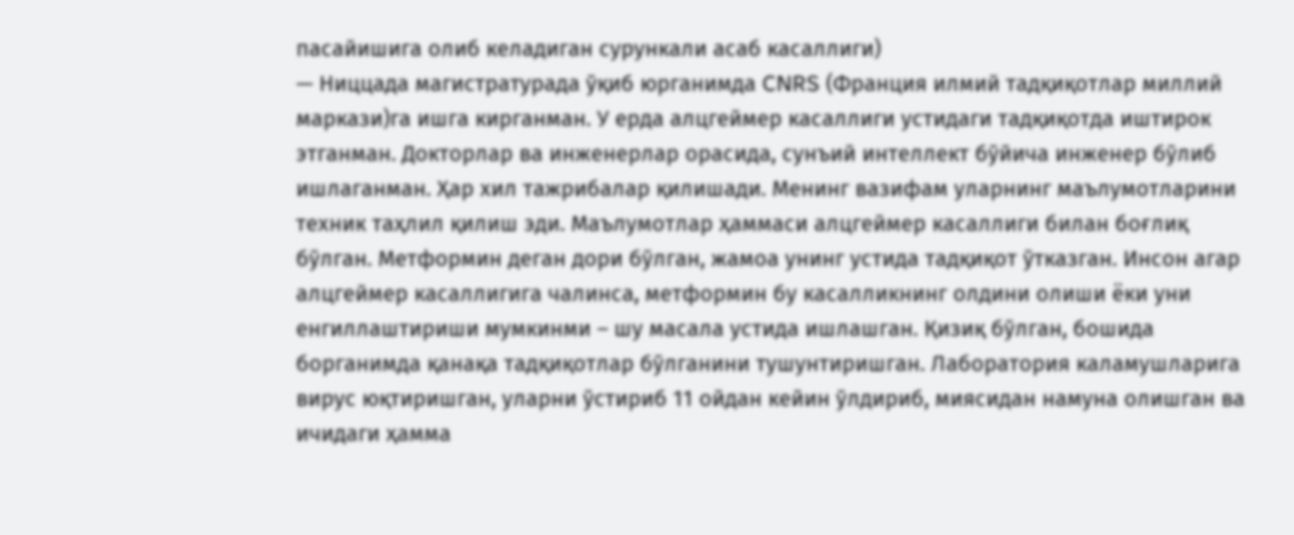пасайишига олиб келадиган сурункали асаб касаллиги)
— Ниццада магистратурада ўқиб юрганимда CNRS (Франция илмий тадқиқотлар миллий маркази)га ишга кирганман. У ерда алцгеймер касаллиги устидаги тадқиқотда иштирок этганман. Докторлар ва инженерлар орасида, сунъий интеллект бўйича инженер бўлиб ишлаганман. Ҳар хил тажрибалар қилишади. Менинг вазифам уларнинг маълумотларини техник таҳлил қилиш эди. Маълумотлар ҳаммаси алцгеймер касаллиги билан боғлиқ бўлган. Метформин деган дори бўлган, жамоа унинг устида тадқиқот ўтказган. Инсон агар алцгеймер касаллигига чалинса, метформин бу касалликнинг олдини олиши ёки уни енгиллаштириши мумкинми – шу масала устида ишлашган. Қизиқ бўлган, бошида борганимда қанақа тадқиқотлар бўлганини тушунтиришган. Лаборатория каламушларига вирус юқтиришган, уларни ўстириб 11 ойдан кейин ўлдириб, миясидан намуна олишган ва ичидаги ҳамма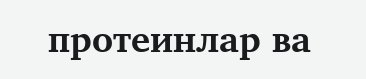протеинлар ва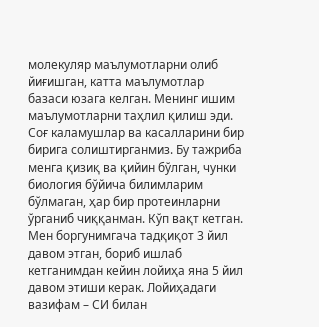молекуляр маълумотларни олиб йиғишган, катта маълумотлар базаси юзага келган. Менинг ишим маълумотларни таҳлил қилиш эди. Соғ каламушлар ва касалларини бир бирига солиштирганмиз. Бу тажриба менга қизиқ ва қийин бўлган, чунки биология бўйича билимларим бўлмаган, ҳар бир протеинларни ўрганиб чиққанман. Кўп вақт кетган.
Мен боргунимгача тадқиқот 3 йил давом этган, бориб ишлаб кетганимдан кейин лойиҳа яна 5 йил давом этиши керак. Лойиҳадаги вазифам – СИ билан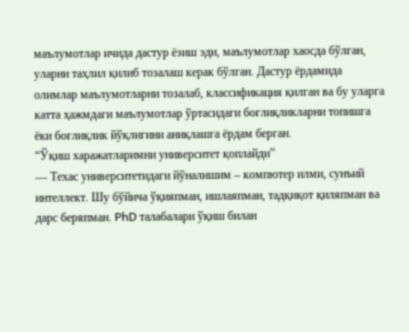маълумотлар ичида дастур ёзиш эди, маълумотлар хаосда бўлган, уларни таҳлил қилиб тозалаш керак бўлган. Дастур ёрдамида олимлар маълумотларни тозалаб, классификация қилган ва бу уларга катта ҳажмдаги маълумотлар ўртасидаги боғлиқликларни топишга ёки боғлиқлик йўқлигини аниқлашга ёрдам берган.
“Ўқиш харажатларимни университет қоплайди”
— Техас университетидаги йўналишим – компютер илми, сунъий интеллект. Шу бўйича ўқияпман, ишлаяпман, тадқиқот қиляпман ва дарс беряпман. PhD талабалари ўқиш билан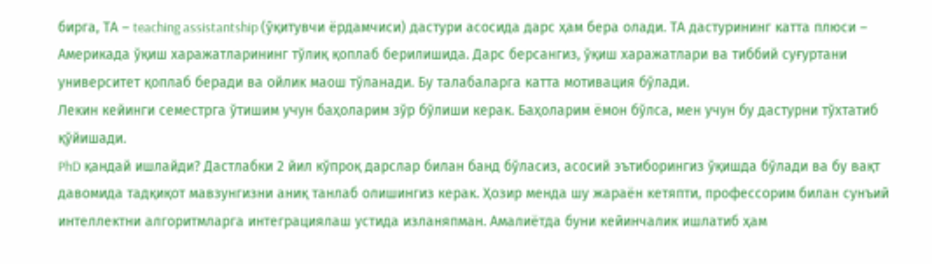бирга, ТА – teaching assistantship (ўқитувчи ёрдамчиси) дастури асосида дарс ҳам бера олади. ТА дастурининг катта плюси – Америкада ўқиш харажатларининг тўлиқ қоплаб берилишида. Дарс берсангиз, ўқиш харажатлари ва тиббий суғуртани университет қоплаб беради ва ойлик маош тўланади. Бу талабаларга катта мотивация бўлади.
Лекин кейинги семестрга ўтишим учун баҳоларим зўр бўлиши керак. Баҳоларим ёмон бўлса, мен учун бу дастурни тўхтатиб қўйишади.
PhD қандай ишлайди? Дастлабки 2 йил кўпроқ дарслар билан банд бўласиз, асосий эътиборингиз ўқишда бўлади ва бу вақт давомида тадқиқот мавзунгизни аниқ танлаб олишингиз керак. Ҳозир менда шу жараён кетяпти, профессорим билан сунъий интеллектни алгоритмларга интеграциялаш устида изланяпман. Амалиётда буни кейинчалик ишлатиб ҳам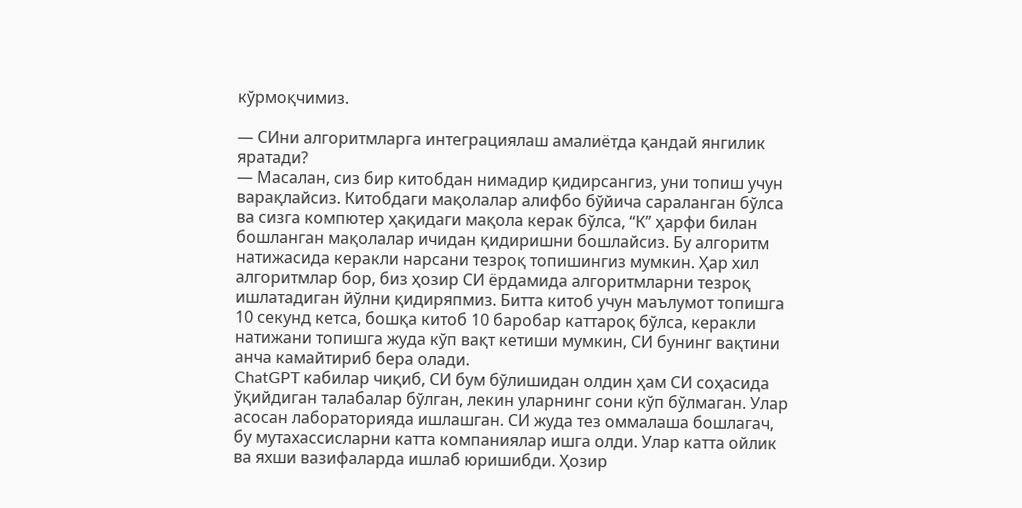кўрмоқчимиз.

— СИни алгоритмларга интеграциялаш амалиётда қандай янгилик яратади?
— Масалан, сиз бир китобдан нимадир қидирсангиз, уни топиш учун варақлайсиз. Китобдаги мақолалар алифбо бўйича сараланган бўлса ва сизга компютер ҳақидаги мақола керак бўлса, “К” ҳарфи билан бошланган мақолалар ичидан қидиришни бошлайсиз. Бу алгоритм натижасида керакли нарсани тезроқ топишингиз мумкин. Ҳар хил алгоритмлар бор, биз ҳозир СИ ёрдамида алгоритмларни тезроқ ишлатадиган йўлни қидиряпмиз. Битта китоб учун маълумот топишга 10 секунд кетса, бошқа китоб 10 баробар каттароқ бўлса, керакли натижани топишга жуда кўп вақт кетиши мумкин, СИ бунинг вақтини анча камайтириб бера олади.
ChatGPT кабилар чиқиб, СИ бум бўлишидан олдин ҳам СИ соҳасида ўқийдиган талабалар бўлган, лекин уларнинг сони кўп бўлмаган. Улар асосан лабораторияда ишлашган. СИ жуда тез оммалаша бошлагач, бу мутахассисларни катта компаниялар ишга олди. Улар катта ойлик ва яхши вазифаларда ишлаб юришибди. Ҳозир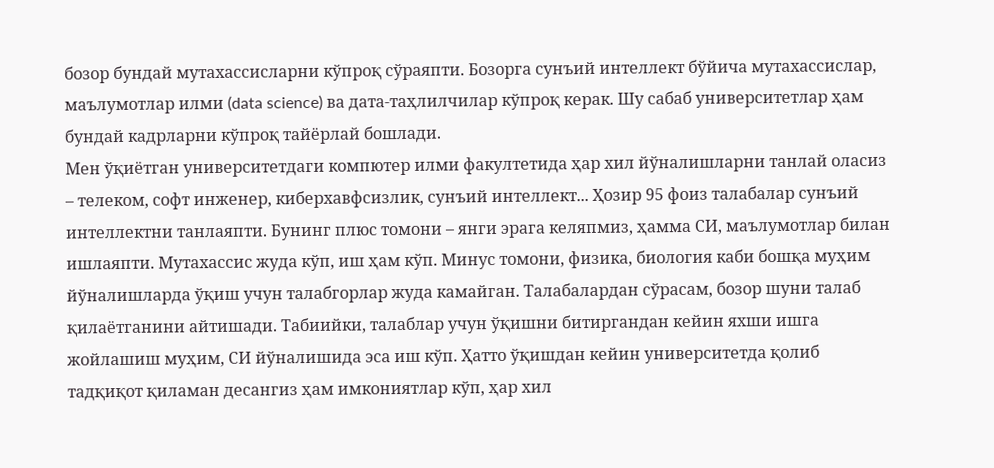бозор бундай мутахассисларни кўпроқ сўраяпти. Бозорга сунъий интеллект бўйича мутахассислар, маълумотлар илми (data science) ва дата-таҳлилчилар кўпроқ керак. Шу сабаб университетлар ҳам бундай кадрларни кўпроқ тайёрлай бошлади.
Мен ўқиётган университетдаги компютер илми факултетида ҳар хил йўналишларни танлай оласиз – телеком, софт инженер, киберхавфсизлик, сунъий интеллект... Ҳозир 95 фоиз талабалар сунъий интеллектни танлаяпти. Бунинг плюс томони – янги эрага келяпмиз, ҳамма СИ, маълумотлар билан ишлаяпти. Мутахассис жуда кўп, иш ҳам кўп. Минус томони, физика, биология каби бошқа муҳим йўналишларда ўқиш учун талабгорлар жуда камайган. Талабалардан сўрасам, бозор шуни талаб қилаётганини айтишади. Табиийки, талаблар учун ўқишни битиргандан кейин яхши ишга жойлашиш муҳим, СИ йўналишида эса иш кўп. Ҳатто ўқишдан кейин университетда қолиб тадқиқот қиламан десангиз ҳам имкониятлар кўп, ҳар хил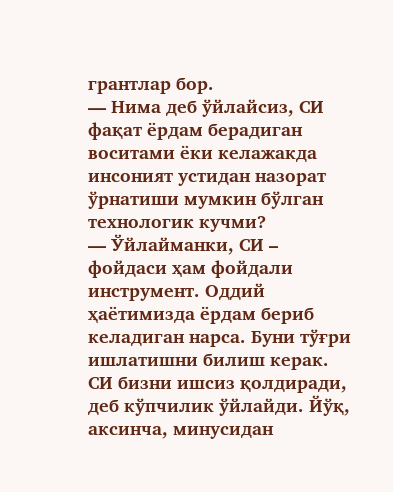грантлар бор.
— Нима деб ўйлайсиз, СИ фақат ёрдам берадиган воситами ёки келажакда инсоният устидан назорат ўрнатиши мумкин бўлган технологик кучми?
— Ўйлайманки, СИ – фойдаси ҳам фойдали инструмент. Оддий ҳаётимизда ёрдам бериб келадиган нарса. Буни тўғри ишлатишни билиш керак. СИ бизни ишсиз қолдиради, деб кўпчилик ўйлайди. Йўқ, аксинча, минусидан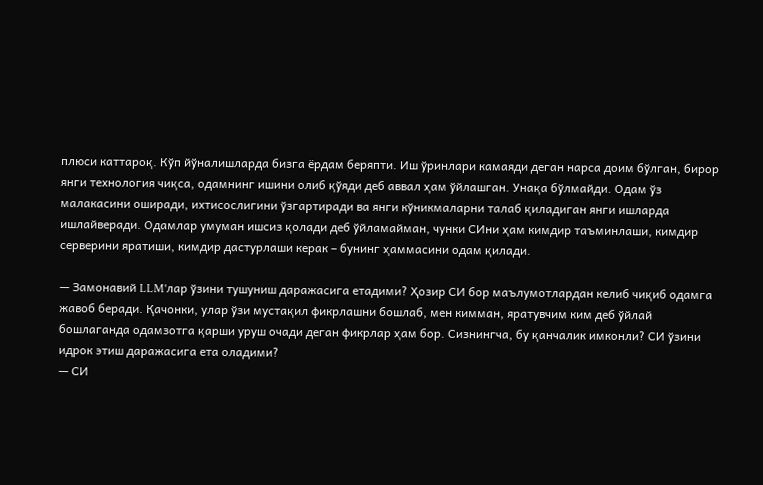плюси каттароқ. Кўп йўналишларда бизга ёрдам беряпти. Иш ўринлари камаяди деган нарса доим бўлган, бирор янги технология чиқса, одамнинг ишини олиб қўяди деб аввал ҳам ўйлашган. Унақа бўлмайди. Одам ўз малакасини оширади, ихтисослигини ўзгартиради ва янги кўникмаларни талаб қиладиган янги ишларда ишлайверади. Одамлар умуман ишсиз қолади деб ўйламайман, чунки СИни ҳам кимдир таъминлаши, кимдир серверини яратиши, кимдир дастурлаши керак – бунинг ҳаммасини одам қилади.

— Замонавий LLM'лар ўзини тушуниш даражасига етадими? Ҳозир СИ бор маълумотлардан келиб чиқиб одамга жавоб беради. Қачонки, улар ўзи мустақил фикрлашни бошлаб, мен кимман, яратувчим ким деб ўйлай бошлаганда одамзотга қарши уруш очади деган фикрлар ҳам бор. Сизнингча, бу қанчалик имконли? СИ ўзини идрок этиш даражасига ета оладими?
— СИ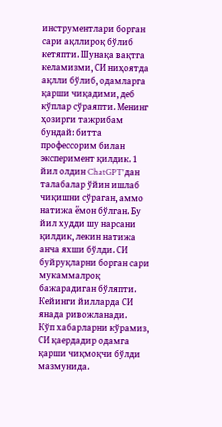инструментлари борган сари ақллироқ бўлиб кетяпти. Шунақа вақтга келамизми, СИ ниҳоятда ақлли бўлиб, одамларга қарши чиқадими, деб кўплар сўраяпти. Менинг ҳозирги тажрибам бундай: битта профессорим билан эксперимент қилдик. 1 йил олдин ChatGPT'дан талабалар ўйин ишлаб чиқишни сўраган, аммо натижа ёмон бўлган. Бу йил худди шу нарсани қилдик, лекин натижа анча яхши бўлди. СИ буйруқларни борган сари мукаммалроқ бажарадиган бўляпти. Кейинги йилларда СИ янада ривожланади.
Кўп хабарларни кўрамиз, СИ қаердадир одамга қарши чиқмоқчи бўлди мазмунида.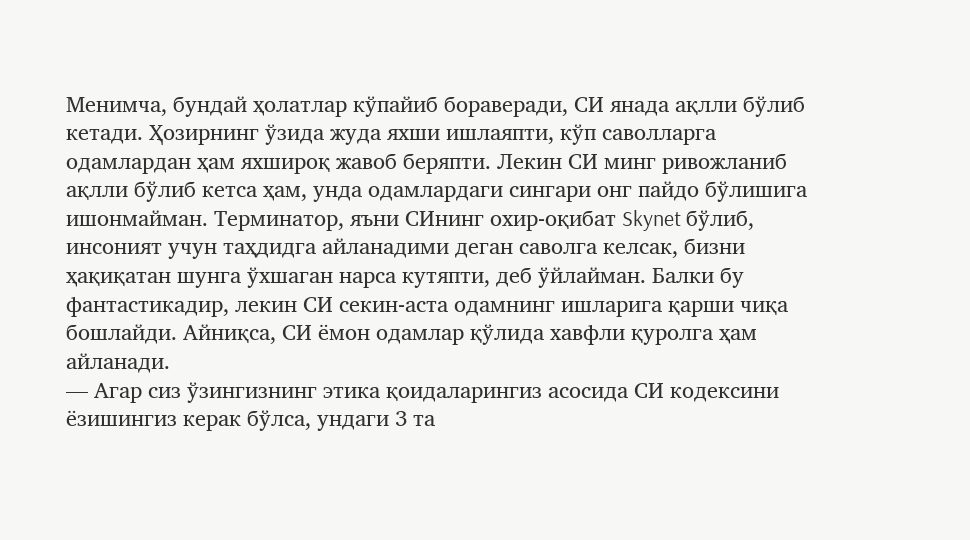Менимча, бундай ҳолатлар кўпайиб бораверади, СИ янада ақлли бўлиб кетади. Ҳозирнинг ўзида жуда яхши ишлаяпти, кўп саволларга одамлардан ҳам яхшироқ жавоб беряпти. Лекин СИ минг ривожланиб ақлли бўлиб кетса ҳам, унда одамлардаги сингари онг пайдо бўлишига ишонмайман. Терминатор, яъни СИнинг охир-оқибат Skynet бўлиб, инсоният учун таҳдидга айланадими деган саволга келсак, бизни ҳақиқатан шунга ўхшаган нарса кутяпти, деб ўйлайман. Балки бу фантастикадир, лекин СИ секин-аста одамнинг ишларига қарши чиқа бошлайди. Айниқса, СИ ёмон одамлар қўлида хавфли қуролга ҳам айланади.
— Агар сиз ўзингизнинг этика қоидаларингиз асосида СИ кодексини ёзишингиз керак бўлса, ундаги 3 та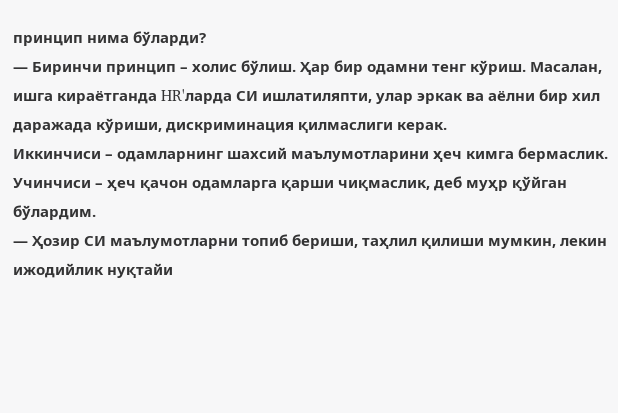принцип нима бўларди?
— Биринчи принцип – холис бўлиш. Ҳар бир одамни тенг кўриш. Масалан, ишга кираётганда HR'ларда СИ ишлатиляпти, улар эркак ва аёлни бир хил даражада кўриши, дискриминация қилмаслиги керак.
Иккинчиси – одамларнинг шахсий маълумотларини ҳеч кимга бермаслик.
Учинчиси – ҳеч қачон одамларга қарши чиқмаслик, деб муҳр қўйган бўлардим.
— Ҳозир СИ маълумотларни топиб бериши, таҳлил қилиши мумкин, лекин ижодийлик нуқтайи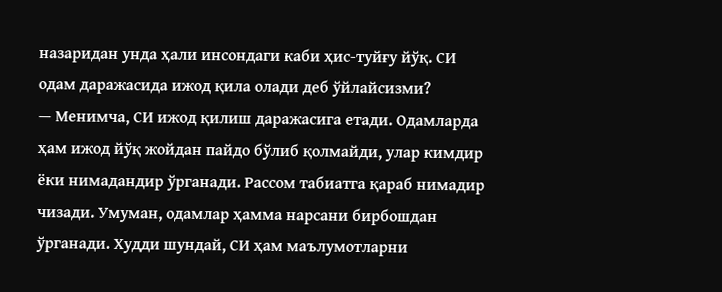назаридан унда ҳали инсондаги каби ҳис-туйғу йўқ. СИ одам даражасида ижод қила олади деб ўйлайсизми?
— Менимча, СИ ижод қилиш даражасига етади. Одамларда ҳам ижод йўқ жойдан пайдо бўлиб қолмайди, улар кимдир ёки нимадандир ўрганади. Рассом табиатга қараб нимадир чизади. Умуман, одамлар ҳамма нарсани бирбошдан ўрганади. Худди шундай, СИ ҳам маълумотларни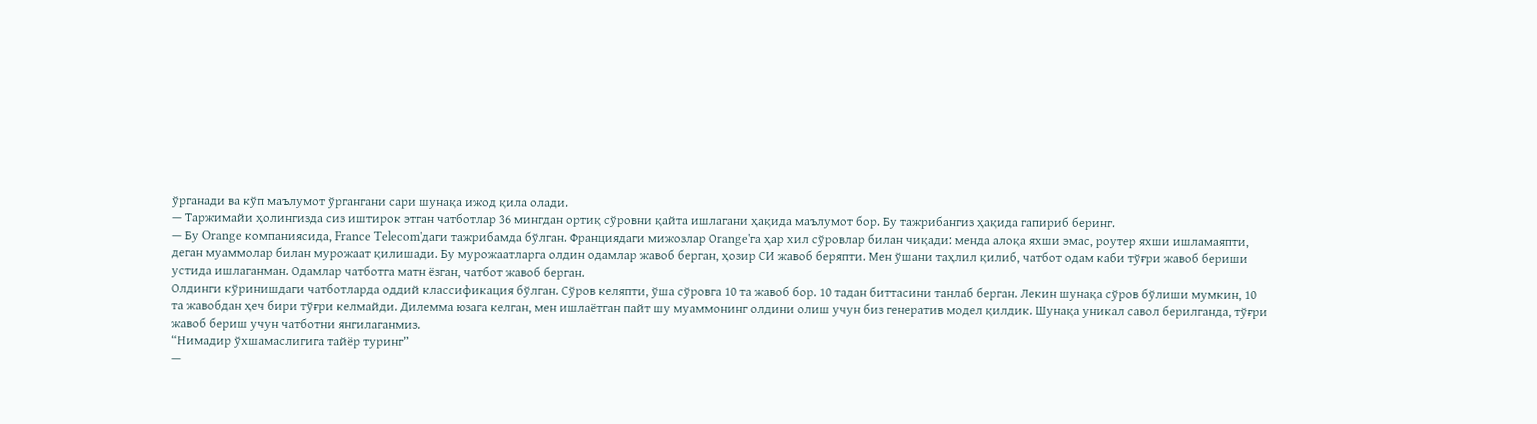ўрганади ва кўп маълумот ўргангани сари шунақа ижод қила олади.
— Таржимайи ҳолингизда сиз иштирок этган чатботлар 36 мингдан ортиқ сўровни қайта ишлагани ҳақида маълумот бор. Бу тажрибангиз ҳақида гапириб беринг.
— Бу Orange компаниясида, France Telecom'даги тажрибамда бўлган. Франциядаги мижозлар Оrange'га ҳар хил сўровлар билан чиқади: менда алоқа яхши эмас, роутер яхши ишламаяпти, деган муаммолар билан мурожаат қилишади. Бу мурожаатларга олдин одамлар жавоб берган, ҳозир СИ жавоб беряпти. Мен ўшани таҳлил қилиб, чатбот одам каби тўғри жавоб бериши устида ишлаганман. Одамлар чатботга матн ёзган, чатбот жавоб берган.
Олдинги кўринишдаги чатботларда оддий классификация бўлган. Сўров келяпти, ўша сўровга 10 та жавоб бор. 10 тадан биттасини танлаб берган. Лекин шунақа сўров бўлиши мумкин, 10 та жавобдан ҳеч бири тўғри келмайди. Дилемма юзага келган, мен ишлаётган пайт шу муаммонинг олдини олиш учун биз генератив модел қилдик. Шунақа уникал савол берилганда, тўғри жавоб бериш учун чатботни янгилаганмиз.
“Нимадир ўхшамаслигига тайёр туринг”
—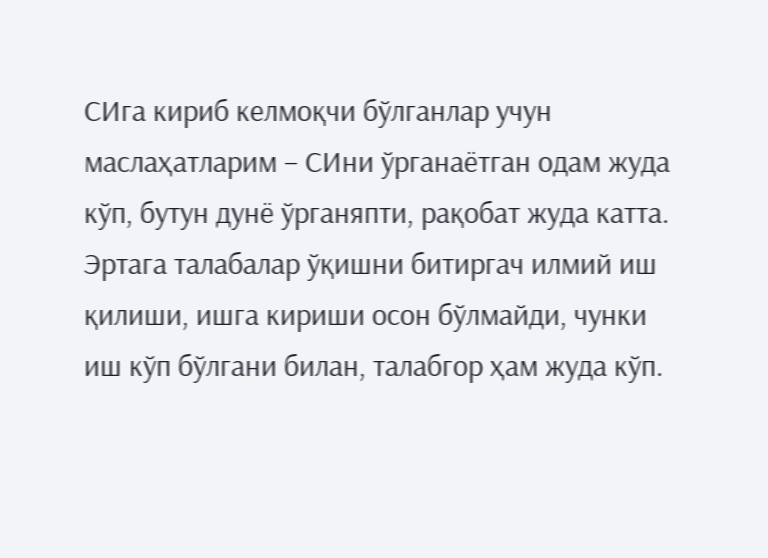СИга кириб келмоқчи бўлганлар учун маслаҳатларим – СИни ўрганаётган одам жуда кўп, бутун дунё ўрганяпти, рақобат жуда катта. Эртага талабалар ўқишни битиргач илмий иш қилиши, ишга кириши осон бўлмайди, чунки иш кўп бўлгани билан, талабгор ҳам жуда кўп.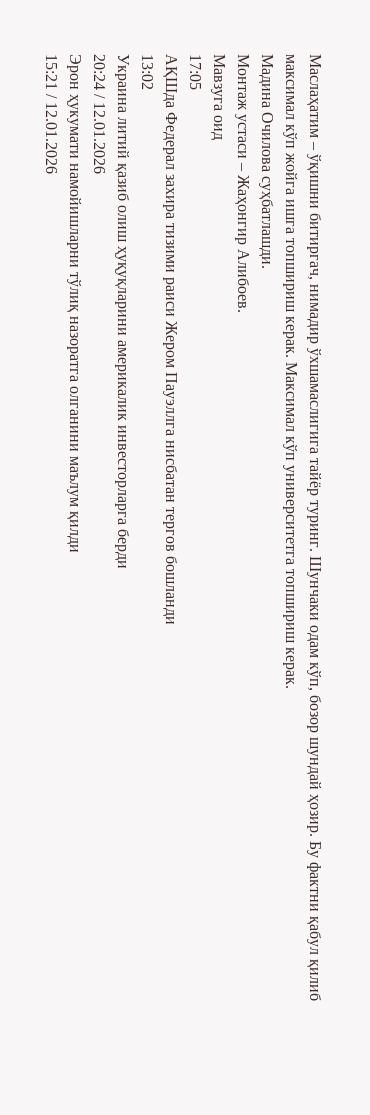Маслаҳатим – ўқишни битиргач, нимадир ўхшамаслигига тайёр туринг. Шунчаки одам кўп, бозор шундай ҳозир. Бу фактни қабул қилиб максимал кўп жойга ишга топшириш керак. Максимал кўп университетга топшириш керак.
Мадина Очилова суҳбатлашди.
Монтаж устаси – Жаҳонгир Алибоев.
Мавзуга оид
17:05
АҚШда Федерал захира тизими раиси Жером Пауэллга нисбатан тергов бошланди
13:02
Украина литий қазиб олиш ҳуқуқларини америкалик инвесторларга берди
20:24 / 12.01.2026
Эрон ҳукумати намойишларни тўлиқ назоратга олганини маълум қилди
15:21 / 12.01.2026